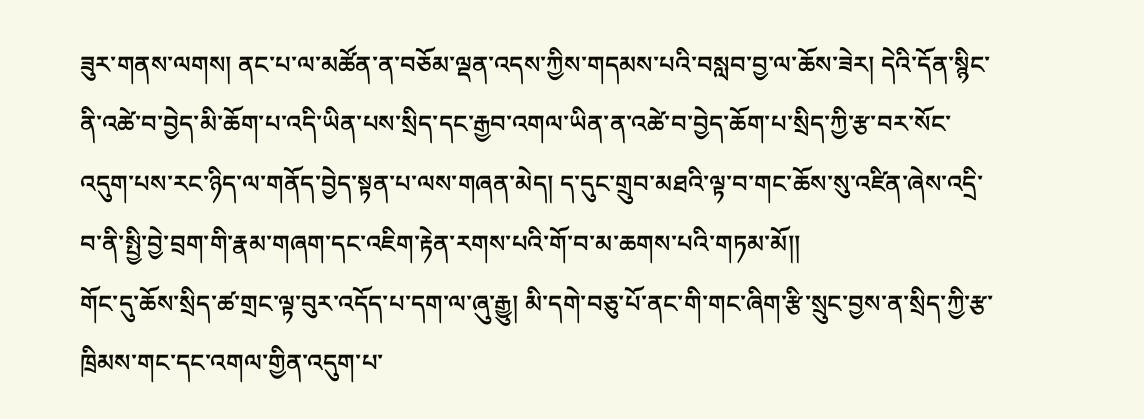ཟུར་གནས་ལགས། ནང་པ་ལ་མཚོན་ན་བཅོམ་ལྡན་འདས་ཀྱིས་གདམས་པའི་བསླབ་བྱ་ལ་ཆོས་ཟེར། དེའི་དོན་སྙིང་ནི་འཚེ་བ་བྱེད་མི་ཆོག་པ་འདི་ཡིན་པས་སྲིད་དང་རྒྱབ་འགལ་ཡིན་ན་འཚེ་བ་བྱེད་ཆོག་པ་སྲིད་ཀྱི་རྩ་བར་སོང་འདུག་པས་རང་ཉིད་ལ་གནོད་བྱེད་སྟན་པ་ལས་གཞན་མེད། ད་དུང་གྲུབ་མཐའི་ལྟ་བ་གང་ཆོས་སུ་འཛིན་ཞེས་འདྲི་བ་ནི་སྤྱི་བྱེ་བྲག་གི་རྣམ་གཞག་དང་འཇིག་རྟེན་རགས་པའི་གོ་བ་མ་ཆགས་པའི་གཏམ་མོ།།
གོང་དུ་ཆོས་སྲིད་ཚ་གྲང་ལྟ་བུར་འདོད་པ་དག་ལ་ཞུ་རྒྱུ། མི་དགེ་བཅུ་པོ་ནང་གི་གང་ཞིག་རྩི་སྲུང་བྱས་ན་སྲིད་ཀྱི་རྩ་ཁྲིམས་གང་དང་འགལ་གྱིན་འདུག་པ་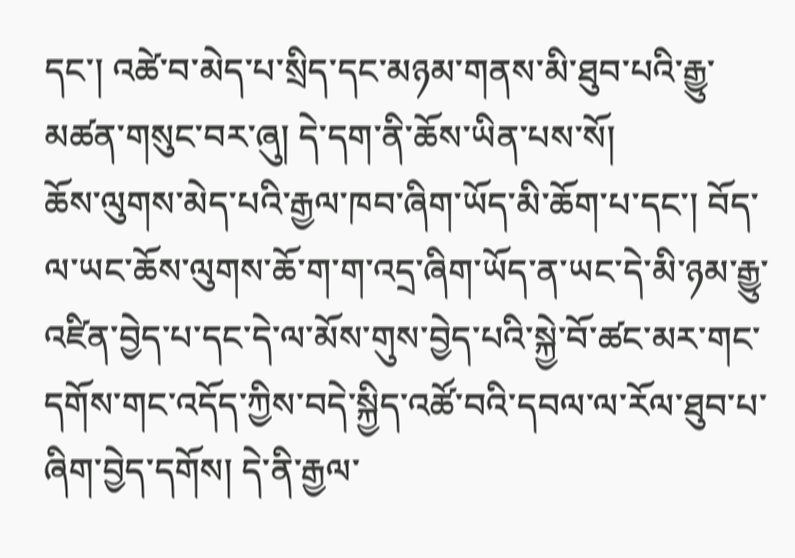དང་། འཚེ་བ་མེད་པ་སྲིད་དང་མཉམ་གནས་མི་ཐུབ་པའི་རྒྱུ་མཚན་གསུང་བར་ཞུ། དེ་དག་ནི་ཆོས་ཡིན་པས་སོ།
ཆོས་ལུགས་མེད་པའི་རྒྱལ་ཁབ་ཞིག་ཡོད་མི་ཆོག་པ་དང་། བོད་ལ་ཡང་ཆོས་ལུགས་ཆོ་ག་ག་འདྲ་ཞིག་ཡོད་ན་ཡང་དེ་མི་ཉམ་རྒྱུ་འཛིན་བྱེད་པ་དང་དེ་ལ་མོས་གུས་བྱེད་པའི་སྐྱེ་བོ་ཚང་མར་གང་དགོས་གང་འདོད་ཀྱིས་བདེ་སྐྱིད་འཚོ་བའི་དབལ་ལ་རོལ་ཐུབ་པ་ཞིག་བྱེད་དགོས། དེ་ནི་རྒྱལ་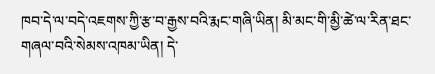ཁབ་དེ་ལ་བདེ་འཇགས་ཀྱི་རྩ་བ་རྒྱས་བའི་རྨང་གཞི་ཡིན། མི་མང་གི་མྱི་ཚེ་ལ་རིན་ཐང་གཞལ་བའི་སེམས་འཁམ་ཡིན། དེ་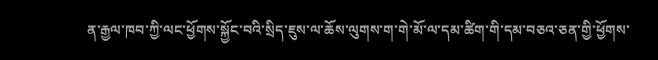ན་རྒྱལ་ཁབ་ཀྱི་ལང་ཕྱོགས་སྐྱོང་བའི་སྲིད་ཇུས་ལ་ཆོས་ལུགས་ག་གེ་མོ་ལ་དམ་ཚིག་གི་དམ་བཅའ་ཅན་གྱི་ཕྱོགས་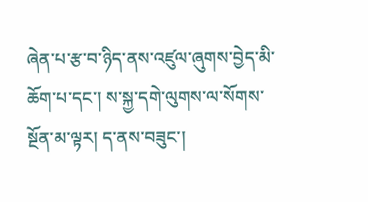ཞེན་པ་རྩ་བ་ཉིད་ནས་འཛུལ་ཞུགས་བྱེད་མི་ཆོག་པ་དང་། ས་སྐྱ་དགེ་ལུགས་ལ་སོགས་སྔོན་མ་ལྟར། ད་ནས་བཟུང་།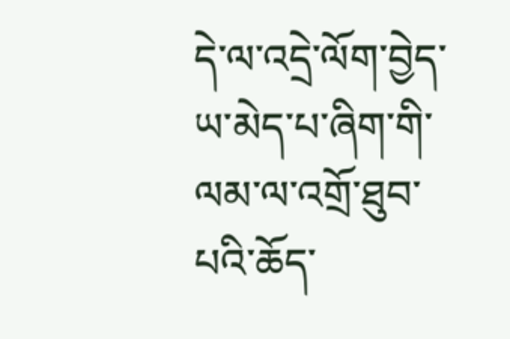དེ་ལ་འདྲེ་ལོག་བྱེད་ཡ་མེད་པ་ཞིག་གི་ལམ་ལ་འགྲོ་ཐུབ་པའི་ཆོད་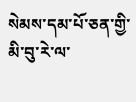སེམས་དམ་པོ་ཅན་གྱི་མི་བུ་རེ་ལ་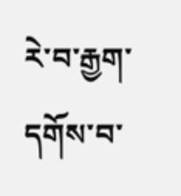རེ་བ་རྒྱག་དགོས་བ་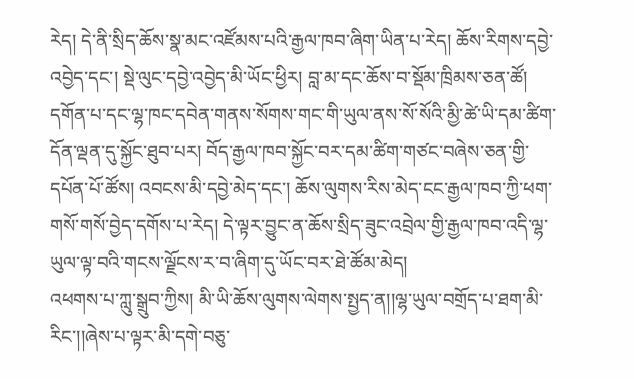རེད། དེ་ནི་སྲིད་ཆོས་སྣ་མང་འཛོམས་པའི་རྒྱལ་ཁབ་ཞིག་ཡིན་པ་རེད། ཆོས་རིགས་དབྱེ་འབྱེད་དང་། སྡེ་ལུང་དབྱེ་འབྱེད་མི་ཡོང་ཕྱིར། བླ་མ་དང་ཆོས་བ་སྡོམ་ཁྲིམས་ཅན་ཚོ། དགོན་པ་དང་ལྷ་ཁང་དབེན་གནས་སོགས་གང་གི་ཡུལ་ནས་སོ་སོའི་མྱི་ཚེ་ཡི་དམ་ཚིག་དོན་ལྡན་དུ་སྐྱོང་ཐུབ་པར། བོད་རྒྱལ་ཁབ་སྐྱོང་བར་དམ་ཚིག་གཙང་བཞེས་ཅན་གྱི་དཔོན་པོ་ཚོས། འབངས་མི་དབྱེ་མེད་དང་། ཆོས་ལུགས་རིས་མེད་ངང་རྒྱལ་ཁབ་ཀྱི་ཕག་གསོ་གསོ་བྱེད་དགོས་པ་རེད། དེ་ལྟར་བྱུང་ན་ཆོས་སྲིད་ཟུང་འབྲེལ་གྱི་རྒྱལ་ཁབ་འདི་ལྷ་ཡུལ་ལྟ་བའི་གངས་ལྗོངས་ར་བ་ཞིག་དུ་ཡོང་བར་ཐེ་ཚོམ་མེད།
འཕགས་པ་ཀླུ་སྒྲུབ་ཀྱིས། མི་ཡི་ཆོས་ལུགས་ལེགས་སྤྱད་ན།།ལྷ་ཡུལ་བགྲོད་པ་ཐག་མི་རིང་།།ཞེས་པ་ལྟར་མི་དགེ་བཅུ་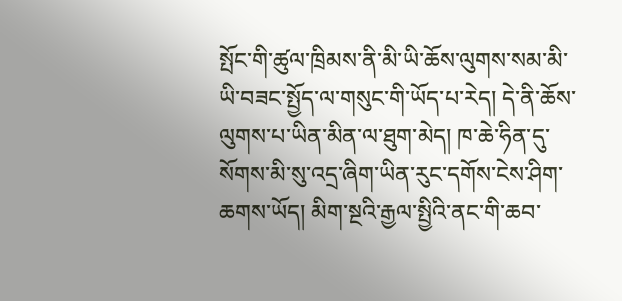སྤོང་གི་ཚུལ་ཁྲིམས་ནི་མི་ཡི་ཆོས་ལུགས་སམ་མི་ཡི་བཟང་སྤྱོད་ལ་གསུང་གི་ཡོད་པ་རེད། དེ་ནི་ཆོས་ལུགས་པ་ཡིན་མིན་ལ་ཐུག་མེད། ཁ་ཆེ་ཧིན་དུ་སོགས་མི་སུ་འདྲ་ཞིག་ཡིན་རུང་དགོས་ངེས་ཤིག་ཆགས་ཡོད། མིག་སྔའི་རྒྱལ་སྤྱིའི་ནང་གི་ཆབ་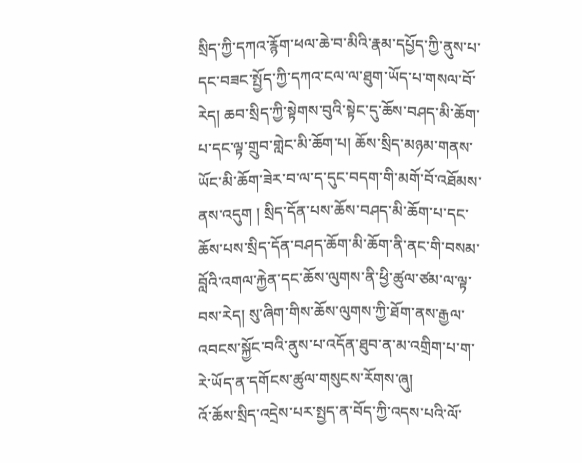སྲིད་ཀྱི་དཀའ་རྙོག་ཕལ་ཆེ་བ་མིའི་རྣམ་དཔྱོད་ཀྱི་ནུས་པ་དང་བཟང་སྤྱོད་ཀྱི་དཀའ་ངལ་ལ་ཐུག་ཡོད་པ་གསལ་བོ་རེད། ཆབ་སྲིད་ཀྱི་སྟེགས་བུའི་སྟེང་དུ་ཆོས་བཤད་མི་ཆོག་པ་དང་ལྟ་གྲུབ་གླེང་མི་ཆོག་པ། ཆོས་སྲིད་མཉམ་གནས་ཡོང་མི་ཆོག་ཟེར་བ་ལ་ད་དུང་བདག་གི་མགོ་བོ་འཐོམས་ནས་འདུག ། སྲིད་དོན་པས་ཆོས་བཤད་མི་ཆོག་པ་དང་ཆོས་པས་སྲིད་དོན་བཤད་ཆོག་མི་ཆོག་ནི་ནང་གི་བསམ་བློའི་འགལ་རྐྱེན་དང་ཆོས་ལུགས་ནི་ཕྱི་ཚུལ་ཙམ་ལ་ལྟ་བས་རེད། སུ་ཞིག་གིས་ཆོས་ལུགས་ཀྱི་ཐོག་ནས་རྒྱལ་འབངས་སྐྱོང་བའི་ནུས་པ་འདོན་ཐུབ་ན་མ་འགྲིག་པ་ག་རེ་ཡོད་ན་དགོངས་ཚུལ་གསུངས་རོགས་ཞུ།
འོ་ཆོས་སྲིད་འདྲེས་པར་སྤྱད་ན་བོད་ཀྱི་འདས་པའི་ལོ་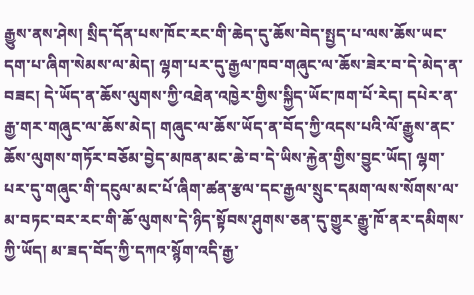རྒྱུས་ནས་ཤེས། སྲིད་དོན་པས་ཁོང་རང་གི་ཆེད་དུ་ཆོས་བེད་སྤྱད་པ་ལས་ཆོས་ཡང་དག་པ་ཞིག་སེམས་ལ་མེད། ལྷག་པར་དུ་རྒྱལ་ཁབ་གཞུང་ལ་ཆོས་ཟེར་བ་དེ་མེད་ན་བཟང། དེ་ཡོད་ན་ཆོས་ལུགས་ཀྱི་འཐེན་འཁྱེར་གྱིས་སྐྱིད་ཡོང་ཁག་པོ་རེད། དཔེར་ན་རྒྱ་གར་གཞུང་ལ་ཆོས་མེད། གཞུང་ལ་ཆོས་ཡོད་ན་བོད་ཀྱི་འདས་པའི་ལོ་རྒྱུས་ནང་ཆོས་ལུགས་གཏོར་བཅོམ་བྱེད་མཁན་མང་ཆེ་བ་དེ་ཡིས་རྐྱེན་གྱིས་བྱུང་ཡོད། ལྷག་པར་དུ་གཞུང་གི་དངུལ་མང་པོ་ཞིག་ཚན་རྩལ་དང་རྒྱལ་སྲུང་དམག་ལས་སོགས་ལ་མ་བཏང་བར་རང་གི་ཆོ་ལུགས་དེ་ཉིད་སྟོབས་ཤུགས་ཅན་དུ་གྱུར་རྒྱུ་ཁོ་ནར་དམིགས་ཀྱི་ཡོད། མ་ཟད་བོད་ཀྱི་དཀའ་སྙོག་འདི་རྒྱ་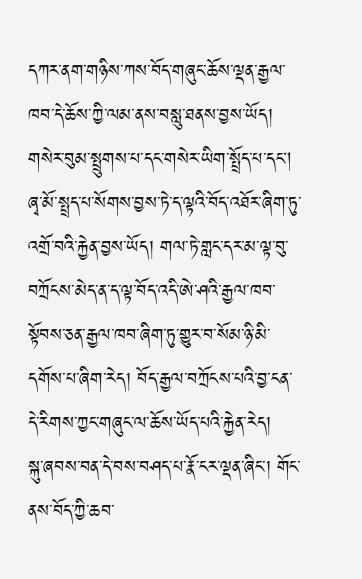དཀར་ནག་གཉིས་ཀས་བོད་གཞུང་ཆོས་ལྡན་རྒྱལ་ཁབ་དེ་ཆོས་ཀྱི་ལམ་ནས་བསླུ་ཐནས་བྱས་ཡོད། གསེར་བུམ་སྤྲུགས་པ་དང་གསེར་ཡིག་སྤྲོད་པ་དང། ཞྭ་མོ་སྤྲད་པ་སོགས་བྱས་ཏེ་ད་ལྟའི་བོད་འཐོར་ཞིག་ཏུ་འགྲོ་བའི་རྐྱེན་བྱས་ཡོད། གལ་ཏེ་གླང་དར་མ་ལྟ་བུ་བཀྲོངས་མེད་ན་ད་ལྟ་བོད་འདི་ཨེ་ཤའི་རྒྱལ་ཁབ་སྟོབས་ཅན་རྒྱལ་ཁབ་ཞིག་ཏུ་གྱུར་བ་སོམ་ཉི་མི་དགོས་པ་ཞིག་རེད། བོད་རྒྱལ་བཀྲོངས་པའི་བྱ་ངན་དེ་རིགས་ཀྱང་གཞུང་ལ་ཆོས་ཡོད་པའི་རྐྱེན་རེད།
སྐུ་ཞབས་བན་དེ་བས་བཤད་པ་རྣོ་ངར་ལྡན་ཞིང་། གོང་ནས་བོད་ཀྱི་ཆབ་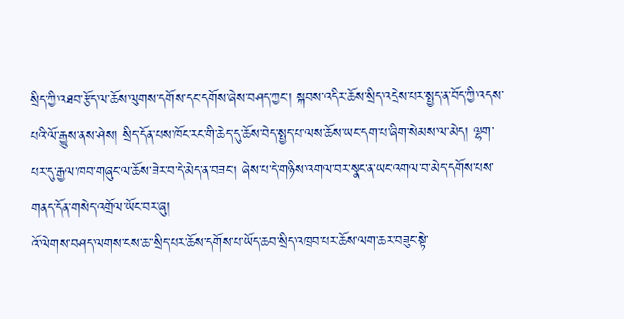སྲིད་ཀྱི་འཐབ་རྩོད་ལ་ཆོས་ལུགས་དགོས་དང་དགོས་ཞེས་བཤད་ཀྱང་། སྐབས་འདིར་ཆོས་སྲིད་འདྲེས་པར་སྤྱད་ན་བོད་ཀྱི་འདས་པའི་ལོ་རྒྱུས་ནས་ཤེས། སྲིད་དོན་པས་ཁོང་རང་གི་ཆེད་དུ་ཆོས་བེད་སྤྱད་པ་ལས་ཆོས་ཡང་དག་པ་ཞིག་སེམས་ལ་མེད། ལྷག་པར་དུ་རྒྱལ་ཁབ་གཞུང་ལ་ཆོས་ཟེར་བ་དེ་མེད་ན་བཟང། ཞེས་པ་དེ་གཉིས་འགལ་བར་སྣང་ན་ཡང་འགལ་བ་མེད་དགོས་པས་གནད་དོན་གསེད་འགྲོལ་ཡོང་བར་ཞུ།
འོ་ལེགས་བཤད་ལགས་ངས་ཆ་་སྲིད་པར་ཆོས་དགོས་པ་ཡོད་ཆབ་སྲིད་འཁྲབ་པར་ཆོས་ལག་ཆར་བཟུང་སྟེ་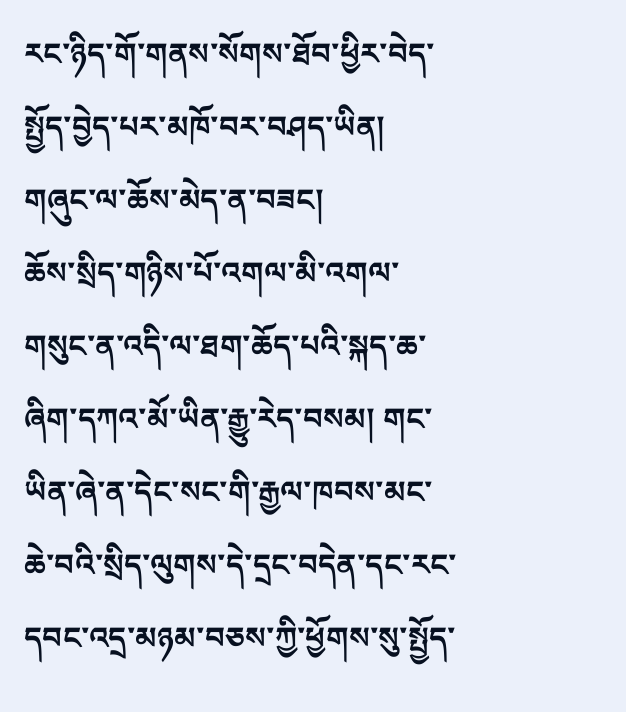རང་ཉིད་གོ་གནས་སོགས་ཐོབ་ཕྱིར་བེད་སྤྱོད་བྱེད་པར་མཁོ་བར་བཤད་ཡིན། གཞུང་ལ་ཆོས་མེད་ན་བཟང།
ཆོས་སྲིད་གཉིས་པོ་འགལ་མི་འགལ་གསུང་ན་འདི་ལ་ཐག་ཆོད་པའི་སྐད་ཆ་ཞིག་དཀའ་མོ་ཡིན་རྒྱུ་རེད་བསམ། གང་ཡིན་ཞེ་ན་དེང་སང་གི་རྒྱལ་ཁབས་མང་ཆེ་བའི་སྲིད་ལུགས་དེ་དྲང་བདེན་དང་རང་དབང་འདྲ་མཉམ་བཅས་ཀྱི་ཕྱོགས་སུ་སྤྱོད་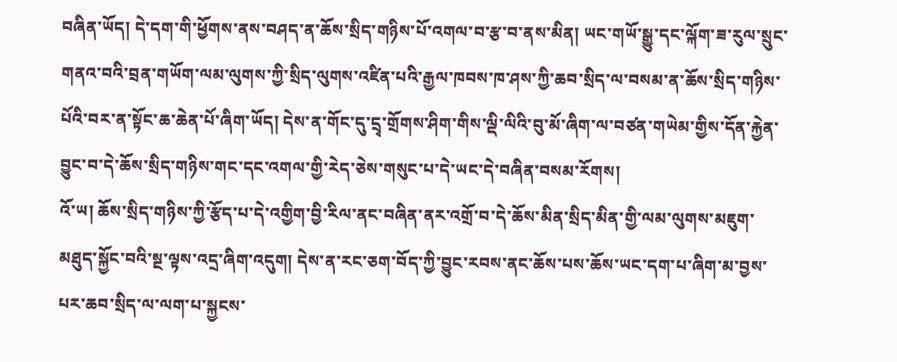བཞིན་ཡོད། དེ་དག་གི་ཕྱོགས་ནས་བཤད་ན་ཆོས་སྲིད་གཉིས་པོ་འགལ་བ་རྩ་བ་ནས་མིན། ཡང་གཡོ་སྒྱུ་དང་ལྐོག་ཟ་རུལ་སྲུང་གནའ་བའི་བྲན་གཡོག་ལམ་ལུགས་ཀྱི་སྲིད་ལུགས་འཛིན་པའི་རྒྱལ་ཁབས་ཁ་ཤས་ཀྱི་ཆབ་སྲིད་ལ་བསམ་ན་ཆོས་སྲིད་གཉིས་པོའི་བར་ན་སྟོང་ཆ་ཆེན་པོ་ཞིག་ཡོད། དེས་ན་གོང་དུ་དྲྭ་གྲོགས་ཤིག་གིས་ལྡི་ལིའི་བུ་མོ་ཞིག་ལ་བཙན་གཡེམ་གྱིས་དོན་རྐྱེན་བྱུང་བ་དེ་ཆོས་སྲིད་གཉིས་གང་དང་འགལ་གྱི་རེད་ཅེས་གསུང་པ་དེ་ཡང་དེ་བཞིན་བསམ་རོགས།
འོ་ཡ། ཆོས་སྲིད་གཉིས་ཀྱི་རྩོད་པ་དེ་འགྱིག་བྱི་རིལ་ནང་བཞིན་ནར་འགྲོ་བ་དེ་ཆོས་མིན་སྲིད་མིན་གྱི་ལམ་ལུགས་མཇུག་མཐུད་སྐྱོང་བའི་སྔ་ལྟས་འདྲ་ཞིག་འདུག། དེས་ན་རང་ཅག་བོད་ཀྱི་བྱུང་རབས་ནང་ཆོས་པས་ཆོས་ཡང་དག་པ་ཞིག་མ་བྱས་པར་ཆབ་སྲིད་ལ་ལག་པ་སྐྱངས་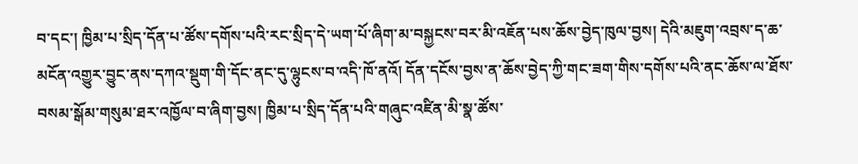བ་དང་། ཁྱིམ་པ་སྲིད་དོན་པ་ཚོས་དགོས་པའི་རང་སྲིད་དེ་ཡག་པོ་ཞིག་མ་བསྐྱངས་བར་མི་འཇོན་པས་ཆོས་བྱེད་ཁུལ་བྱས། དེའི་མཇུག་འབྲས་ད་ཆ་མངོན་འགྱུར་བྱུང་ནས་དཀའ་སྡུག་གི་དོང་ནང་དུ་ལྷུངས་བ་འདི་ཁོ་ནའོ། དོན་དངོས་བྱས་ན་ཆོས་བྱེད་ཀྱི་གང་ཟག་གིས་དགོས་པའི་ནང་ཆོས་ལ་ཐོས་བསམ་སྒོམ་གསུམ་ཐར་འཁྱོལ་བ་ཞིག་བྱས། ཁྱིམ་པ་སྲིད་དོན་པའི་གཞུང་འཛིན་མི་སྣ་ཚོས་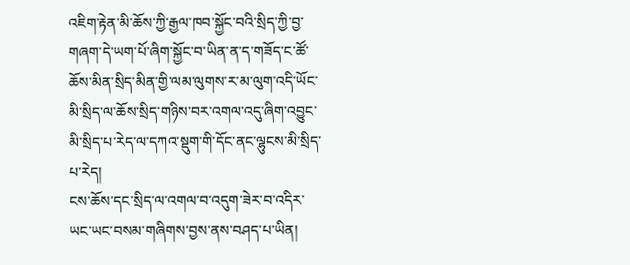འཇིག་རྟེན་མི་ཆོས་ཀྱི་རྒྱལ་ཁབ་སྐྱོང་བའི་སྲིད་ཀྱི་བྱ་གཞག་དེ་ཡག་པོ་ཞིག་སྐྱོང་བ་ཡིན་ན་ད་གཟོད་ང་ཚོ་ཆོས་མིན་སྲིད་མིན་གྱི་ལམ་ལུགས་ར་མ་ལུག་འདི་ཡོང་མི་སྲིད་ལ་ཆོས་སྲིད་གཉིས་བར་འགལ་འདུ་ཞིག་འབྱུང་མི་སྲིད་པ་རེད་ལ་དཀའ་སྡུག་གི་དོང་ནང་ལྷུངས་མི་སྲིད་པ་རེད།
ངས་ཆོས་དང་སྲིད་ལ་འགལ་བ་འདུག་ཟེར་བ་འདིར་ཡང་ཡང་བསམ་གཞིགས་བྱས་ནས་བཤད་པ་ཡིན།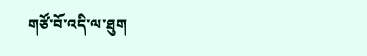གཙོ་བོ་འདི་ལ་ཐུག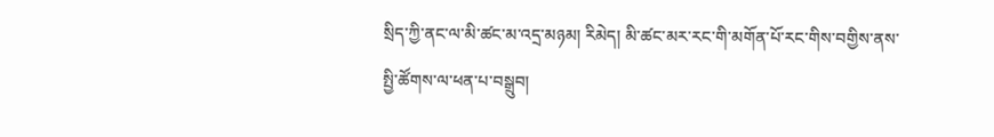སྲིད་ཀྱི་ནང་ལ་མི་ཚང་མ་འདྲ་མཉམ། རིམེད། མི་ཚང་མར་རང་གི་མགོན་པོ་རང་གིས་བགྱིས་ནས་སྤྱི་ཚོགས་ལ་ཕན་པ་བསྒྲུབ།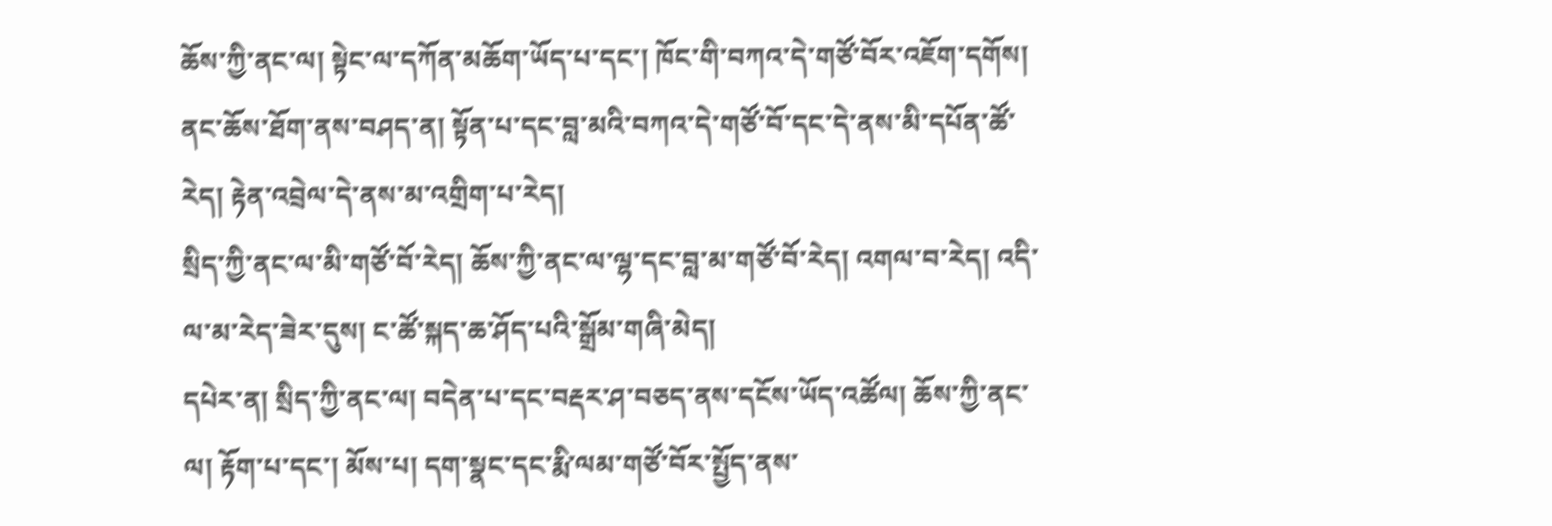ཆོས་ཀྱི་ནང་ལ། སྟེང་ལ་དཀོན་མཆོག་ཡོད་པ་དང་། ཁོང་གི་བཀའ་དེ་གཙོ་བོར་འཇོག་དགོས། ནང་ཆོས་ཐོག་ནས་བཤད་ན། སྟོན་པ་དང་བླ་མའི་བཀའ་དེ་གཙོ་བོ་དང་དེ་ནས་མི་དཔོན་ཚོ་རེད། རྟེན་འབྲེལ་དེ་ནས་མ་འགྲིག་པ་རེད།
སྲིད་ཀྱི་ནང་ལ་མི་གཙོ་བོ་རེད། ཆོས་ཀྱི་ནང་ལ་ལྷ་དང་བླ་མ་གཙོ་བོ་རེད། འགལ་བ་རེད། འདི་ལ་མ་རེད་ཟེར་དུས། ང་ཚོ་སྐད་ཆ་ཤོད་པའི་སྒྲོམ་གཞི་མེད།
དཔེར་ན། སྲིད་ཀྱི་ནང་ལ། བདེན་པ་དང་བརྡར་ཤ་བཅད་ནས་དངོས་ཡོད་འཚོལ། ཆོས་ཀྱི་ནང་ལ། རྟོག་པ་དང་། མོས་པ། དག་སྣང་དང་རྨི་ལམ་གཙོ་བོར་སྤྱོད་ནས་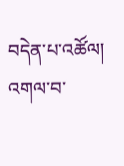བདེན་པ་འཚོལ། འགལ་བ་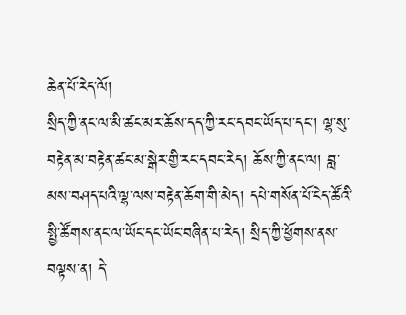ཆེན་པོ་རེད་ལོ།
སྲིད་ཀྱི་ནང་ལ་མི་ཚང་མར་ཆོས་དད་ཀྱི་རང་དབང་ཡོད་པ་དང་། ལྷ་སུ་བརྟེན་མ་བརྟེན་ཚང་མ་སྒེར་གྱི་རང་དབང་རེད། ཆོས་ཀྱི་ནང་ལ། བླ་མས་བཤད་པའི་ལྷ་ལས་བརྟེན་ཆོག་གི་མེད། དཔེ་གསོན་པོ་ངེད་ཚོའི་སྤྱི་ཚོགས་ནང་ལ་ཡོང་དང་ཡོང་བཞིན་པ་རེད། སྲིད་ཀྱི་ཕྱོགས་ནས་བལྟས་ན། དེ་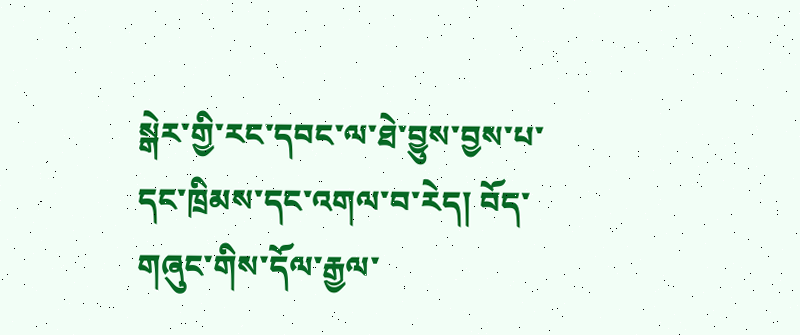སྒེར་གྱི་རང་དབང་ལ་ཐེ་བྱུས་བྱས་པ་དང་ཁྲིམས་དང་འགལ་བ་རེད། བོད་གཞུང་གིས་དོལ་རྒྱལ་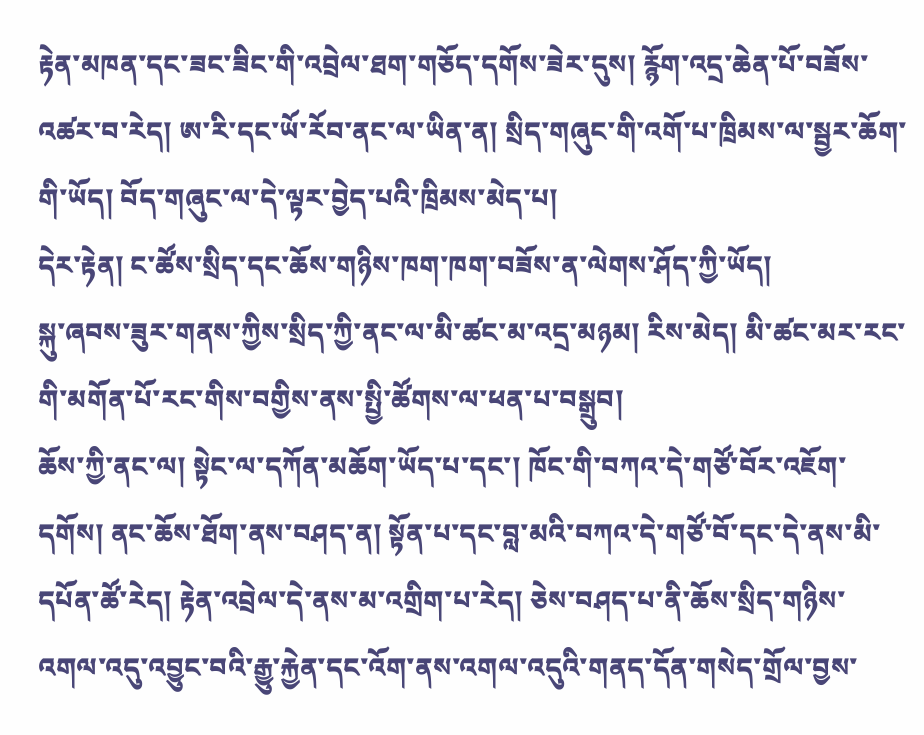རྟེན་མཁན་དང་ཟང་ཟིང་གི་འབྲེལ་ཐག་གཅོད་དགོས་ཟེར་དུས། རྙོག་འདྲ་ཆེན་པོ་བཟོས་འཚར་བ་རེད། ཨ་རི་དང་ཡོ་རོབ་ནང་ལ་ཡིན་ན། སྲིད་གཞུང་གི་འགོ་པ་ཁྲིམས་ལ་སྦྱར་ཆོག་གི་ཡོད། བོད་གཞུང་ལ་དེ་ལྟར་བྱེད་པའི་ཁྲིམས་མེད་པ།
དེར་རྟེན། ང་ཚོས་སྲིད་དང་ཆོས་གཉིས་ཁག་ཁག་བཟོས་ན་ལེགས་ཤོད་ཀྱི་ཡོད།
སྐུ་ཞབས་ཟུར་གནས་ཀྱིས་སྲིད་ཀྱི་ནང་ལ་མི་ཚང་མ་འདྲ་མཉམ། རིས་མེད། མི་ཚང་མར་རང་གི་མགོན་པོ་རང་གིས་བགྱིས་ནས་སྤྱི་ཚོགས་ལ་ཕན་པ་བསྒྲུབ།
ཆོས་ཀྱི་ནང་ལ། སྟེང་ལ་དཀོན་མཆོག་ཡོད་པ་དང་། ཁོང་གི་བཀའ་དེ་གཙོ་བོར་འཇོག་དགོས། ནང་ཆོས་ཐོག་ནས་བཤད་ན། སྟོན་པ་དང་བླ་མའི་བཀའ་དེ་གཙོ་བོ་དང་དེ་ནས་མི་དཔོན་ཚོ་རེད། རྟེན་འབྲེལ་དེ་ནས་མ་འགྲིག་པ་རེད། ཅེས་བཤད་པ་ནི་ཆོས་སྲིད་གཉིས་འགལ་འདུ་འབྱུང་བའི་རྒྱུ་རྐྱེན་དང་འོག་ནས་འགལ་འདུའི་གནད་དོན་གསེད་གྲོལ་བྱས་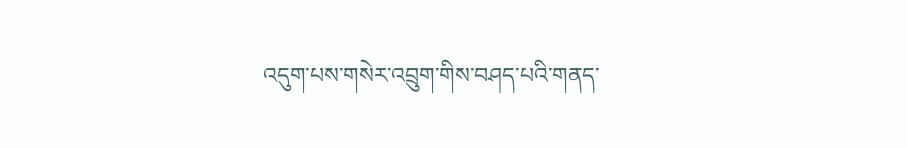འདུག་པས་གསེར་འབྲུག་གིས་བཤད་པའི་གནད་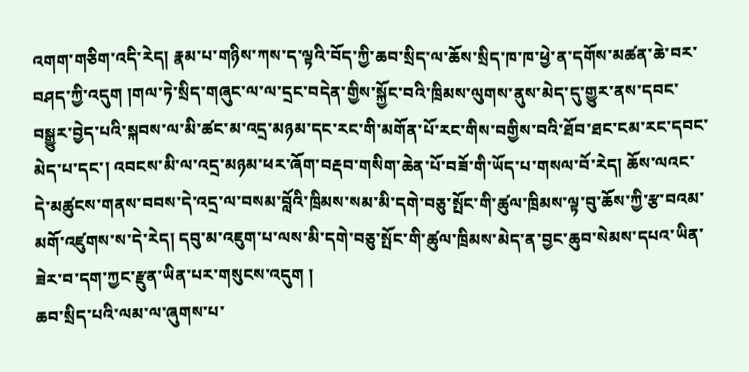འགག་གཅིག་འདི་རེད། རྣམ་པ་གཉིས་ཀས་ད་ལྟའི་བོད་ཀྱི་ཆབ་སྲིད་ལ་ཆོས་སྲིད་ཁ་ཁ་ཕྱེ་ན་དགོས་མཚན་ཆེ་བར་བཤད་ཀྱི་འདུག །གལ་ཏེ་སྲིད་གཞུང་ལ་ལ་དྲང་བདེན་གྱིས་སྐྱོང་བའི་ཁྲིམས་ལུགས་ནུས་མེད་དུ་གྱུར་ནས་དབང་བསྒྱུར་བྱེད་པའི་སྐབས་ལ་མི་ཚང་མ་འདྲ་མཉམ་དང་རང་གི་མགོན་པོ་རང་གིས་བགྱིས་བའི་ཐོབ་ཐང་ངམ་རང་དབང་མེད་པ་དང་། འབངས་མི་ལ་འདྲ་མཉམ་ཕར་ཞོག་བརྡབ་གསིག་ཆེན་པོ་བཟོ་གི་ཡོད་པ་གསལ་བོ་རེད། ཆོས་ལའང་དེ་མཚུངས་གནས་བབས་དེ་འདྲ་ལ་བསམ་བློའི་ཁྲིམས་སམ་མི་དགེ་བཅུ་སྤོང་གི་ཚུལ་ཁྲིམས་ལྟ་བུ་ཆོས་ཀྱི་རྩ་བའམ་མགོ་འཛུགས་ས་དེ་རེད། དབུ་མ་འཇུག་པ་ལས་མི་དགེ་བཅུ་སྤོང་གི་ཚུལ་ཁྲིམས་མེད་ན་བྱང་ཆུབ་སེམས་དཔའ་ཡིན་ཟེར་བ་དག་ཀྱང་རྫུན་ཡིན་པར་གསུངས་འདུག །
ཆབ་སྲིད་པའི་ལམ་ལ་ཞུགས་པ་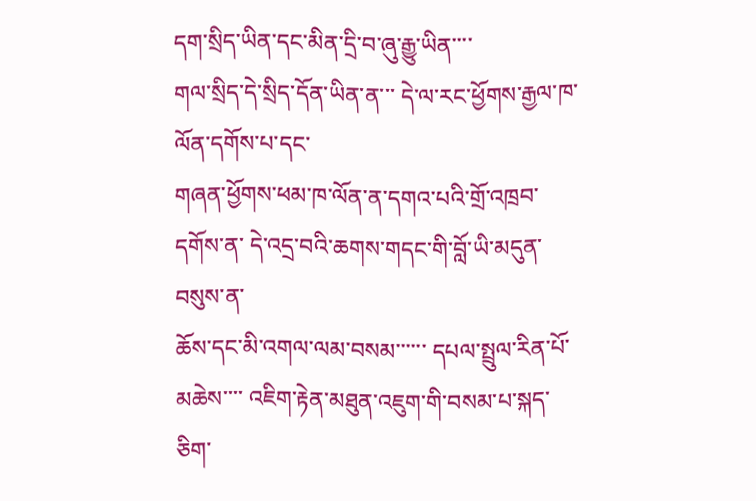དག་སྲིད་ཡིན་དང་མིན་དྲི་བ་ཞུ་རྒྱུ་ཡིན་་་་
གལ་སྲིད་དེ་སྲིད་དོན་ཡིན་ན་་་ དེ་ལ་རང་ཕྱོགས་རྒྱལ་ཁ་ལོན་དགོས་པ་དང་
གཞན་ཕྱོགས་ཕམ་ཁ་ལོན་ན་དགའ་པའི་གྲོ་འཁྲབ་དགོས་ན་ དེ་འདྲ་བའི་ཆགས་གདང་གི་བློ་ཡི་མདུན་བསུས་ན་
ཆོས་དང་མི་འགལ་ལམ་བསམ་་་་་་ དཔལ་སྤྲུལ་རིན་པོ་མཆེས་་་་ འཇིག་རྟེན་མཐུན་འཇུག་གི་བསམ་པ་སྐད་ཅིག་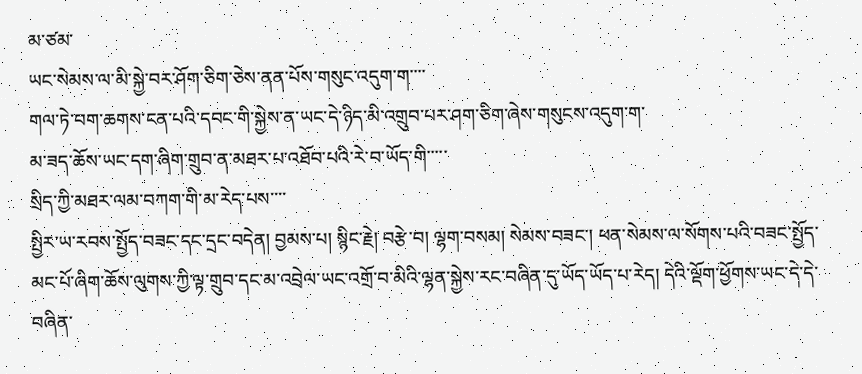མ་ཙམ་
ཡང་སེམས་ལ་མི་སྐྱེ་བར་ཤོག་ཅིག་ཅེས་ནན་པོས་གསུང་འདུག་ག་་་་
གལ་ཏེ་བག་ཆགས་ངན་པའི་དབང་གི་སྐྱེས་ན་ཡང་དེ་ཉིད་མི་འགྲུབ་པར་ཤག་ཅིག་ཞེས་གསུངས་འདུག་ག་
མ་ཟད་ཆོས་ཡང་དག་ཞིག་གྲུབ་ན་མཐར་པ་འཐོབ་པའི་རེ་བ་ཡོད་གི་་་་་
སྲིད་ཀྱི་མཐར་ལམ་བཀག་གི་མ་རེད་པས་་་་
སྤྱིར་ཡ་རབས་སྤྱོད་བཟང་དང་དྲང་བདེན། བྱམས་པ། སྙིང་རྗེ། བརྩེ་བ། ལྷག་བསམ། སེམས་བཟང་། ཕན་སེམས་ལ་སོགས་པའི་བཟང་སྤྱོད་མང་པོ་ཞིག་ཆོས་ལུགས་ཀྱི་ལྟ་གྲུབ་དང་མ་འབྲེལ་ཡང་འགྲོ་བ་མིའི་ལྷན་སྐྱེས་རང་བཞིན་དུ་ཡོད་ཡོད་པ་རེད། དེའི་ལྡོག་ཕྱོགས་ཡང་དེ་དེ་བཞིན་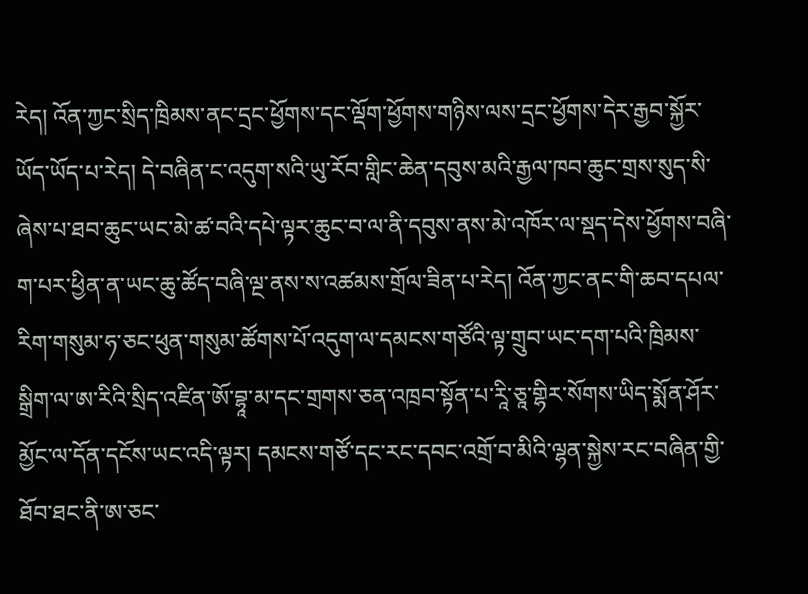རེད། འོན་ཀྱང་སྲིད་ཁྲིམས་ནང་དྲང་ཕྱོགས་དང་ལྡོག་ཕྱོགས་གཉིས་ལས་དྲང་ཕྱོགས་དེར་རྒྱབ་སྐྱོར་ཡོད་ཡོད་པ་རེད། དེ་བཞིན་ང་འདུག་སའི་ཡུ་རོབ་གླིང་ཆེན་དབུས་མའི་རྒྱལ་ཁབ་ཆུང་གྲས་སུད་སི་ཞེས་པ་ཐབ་ཆུང་ཡང་མེ་ཚ་བའི་དཔེ་ལྟར་ཆུང་བ་ལ་ནི་དབུས་ནས་མེ་འཁོར་ལ་སྡད་དེས་ཕྱོགས་བཞི་ག་པར་ཕྱིན་ན་ཡང་ཆུ་ཚོད་བཞི་ལྔ་ནས་ས་འཚམས་གྲོལ་ཟིན་པ་རེད། འོན་ཀྱང་ནང་གི་ཆབ་དཔལ་རིག་གསུམ་ཧ་ཅང་ཕུན་གསུམ་ཚོགས་པོ་འདུག་ལ་དམངས་གཙོའི་ལྟ་གྲུབ་ཡང་དག་པའི་ཁྲིམས་སྒྲིག་ལ་ཨ་རིའི་སྲིད་འཛིན་ཨོ་བྷཱ་མ་དང་གྲགས་ཅན་འཁྲབ་སྟོན་པ་རཱི་ཅཱ་གྷིར་སོགས་ཡིད་སྨོན་ཤོར་མྱོང་ལ་དོན་དངོས་ཡང་འདི་ལྟར། དམངས་གཙོ་དང་རང་དབང་འགྲོ་བ་མིའི་ལྷན་སྐྱེས་རང་བཞིན་གྱི་ཐོབ་ཐང་ནི་ཨ་ཅང་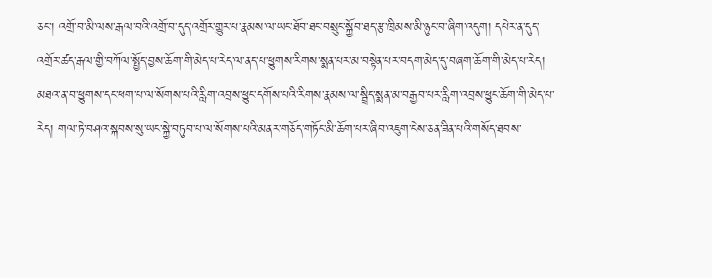ཅང་། འགྲོ་བ་མི་ལས་རྒལ་བའི་འགྲོ་བ་དུད་འགྲོར་གྱུར་པ་རྣམས་ལ་ཡང་ཐོབ་ཐང་བསྲུང་སྐྱོབ་ཐད་རྩ་ཁྲིམས་མི་ཉུང་བ་ཞིག་འདུག། དཔེར་ན་དུད་འགྲོར་ཚད་རྒལ་གྱི་བཀོལ་སྤྱོད་བྱས་ཆོག་གི་མེད་པ་རེད་ལ་ནད་པ་ཕྱུགས་རིགས་སྨན་པར་མ་བསྟེན་པར་བདག་མེད་དུ་བཞག་ཆོག་གི་མེད་པ་རེད། མཐའ་ན་བ་ཕྱུགས་དང་ཕག་པ་ལ་སོགས་པའི་རླིག་འབྲས་ཕྱུང་དགོས་པའི་རིགས་རྣམས་ལ་སྦྲིད་སྨན་མ་བརྒྱབ་པར་རླིག་འབྲས་ཕྱུང་ཆོག་གི་མེད་པ་རེད། གལ་ཏེ་བཤའ་སྐབས་སུ་ཡང་སྐྱེ་བཏུབ་པ་ལ་སོགས་པའི་མནར་གཅོད་གཏོང་མི་ཆོག་པར་ཞིབ་འཇུག་ངེས་ཅན་ཟིན་པའི་གསོད་ཐབས་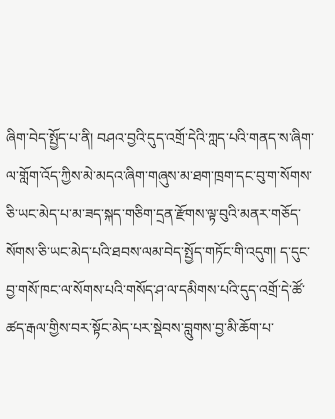ཞིག་བེད་སྤྱོད་པ་ནི། བཤའ་བྱའི་དུད་འགྲོ་དེའི་ཀླད་པའི་གནད་ས་ཞིག་ལ་གློག་འོད་ཀྱིས་མེ་མདའ་ཞིག་གཞུས་མ་ཐག་ཁྲག་དང་བུ་ག་སོགས་ཅི་ཡང་མེད་པ་མ་ཟད་སྐད་གཅིག་དྲན་རྫོགས་ལྟ་བུའི་མནར་གཅོད་སོགས་ཅི་ཡང་མེད་པའི་ཐབས་ལམ་བེད་སྤྱོད་གཏོང་གི་འདུག། ད་དུང་བྱ་གསོ་ཁང་ལ་སོགས་པའི་གསོད་ཤ་ལ་དམིགས་པའི་དུད་འགྲོ་དེ་ཚོ་ཚད་རྒལ་གྱིས་བར་སྟོང་མེད་པར་སྡེབས་བླུགས་བྱ་མི་ཆོག་པ་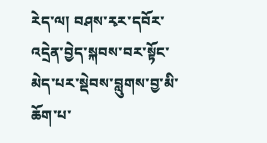རེད་ལ། བཤས་རྭར་དབོར་འདྲེན་བྱེད་སྐབས་བར་སྟོང་མེད་པར་སྡེབས་བླུགས་བྱ་མི་ཆོག་པ་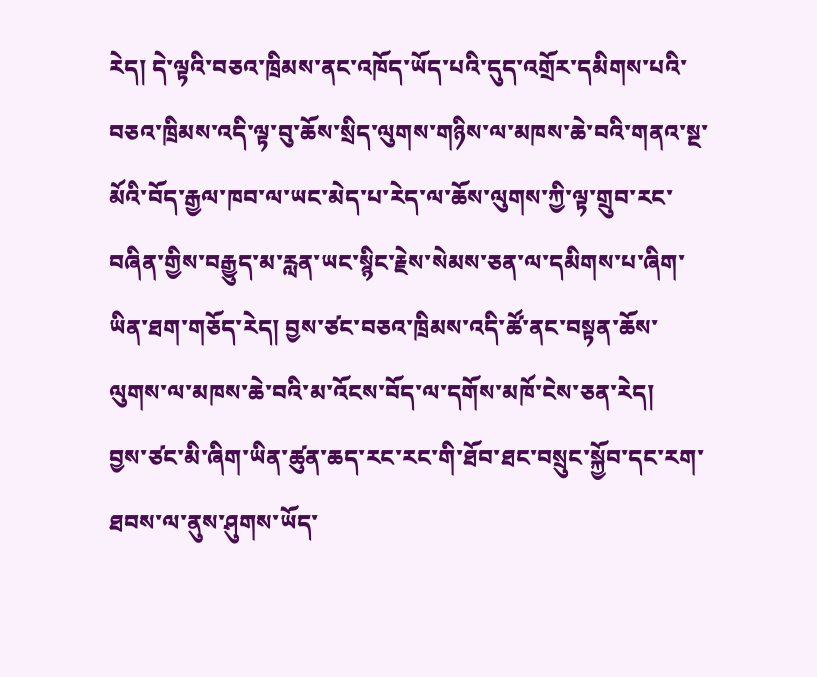རེད། དེ་ལྟའི་བཅའ་ཁྲིམས་ནང་འཁོད་ཡོད་པའི་དུད་འགྲོར་དམིགས་པའི་བཅའ་ཁྲིམས་འདི་ལྟ་བུ་ཆོས་སྲིད་ལུགས་གཉིས་ལ་མཁས་ཆེ་བའི་གནའ་སྔ་མོའི་བོད་རྒྱལ་ཁབ་ལ་ཡང་མེད་པ་རེད་ལ་ཆོས་ལུགས་ཀྱི་ལྟ་གྲུབ་རང་བཞིན་གྱིས་བརྒྱུད་མ་རླན་ཡང་སྙིང་རྗེས་སེམས་ཅན་ལ་དམིགས་པ་ཞིག་ཡིན་ཐག་གཅོད་རེད། བྱས་ཙང་བཅའ་ཁྲིམས་འདི་ཚོ་ནང་བསྟན་ཆོས་ལུགས་ལ་མཁས་ཆེ་བའི་མ་འོངས་བོད་ལ་དགོས་མཁོ་ངེས་ཅན་རེད།
བྱས་ཙང་མི་ཞིག་ཡིན་ཚུན་ཆད་རང་རང་གི་ཐོབ་ཐང་བསྲུང་སྐྱོབ་དང་རག་ཐབས་ལ་ནུས་ཤུགས་ཡོད་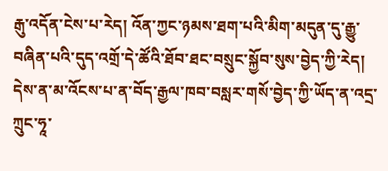རྒུ་འདོན་ངེས་པ་རེད། འོན་ཀྱང་ཉམས་ཐག་པའི་མིག་མདུན་དུ་རྒྱུ་བཞིན་པའི་དུད་འགྲོ་དེ་ཚོའི་ཐོབ་ཐང་བསྲུང་སྐྱོབ་སུས་བྱེད་ཀྱི་རེད། དེས་ན་མ་འོངས་པ་ན་བོད་རྒྱལ་ཁབ་བསླར་གསོ་བྱེད་ཀྱི་ཡོད་ན་འདྲ་ཀྲུང་ཧཱ་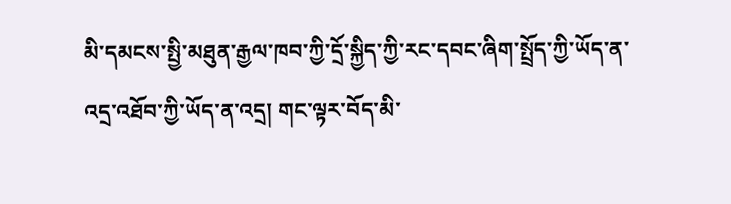མི་དམངས་སྤྱི་མཐུན་རྒྱལ་ཁབ་ཀྱི་དྲོ་སྐྱིད་ཀྱི་རང་དབང་ཞིག་སྤྲོད་ཀྱི་ཡོད་ན་འདྲ་འཐོབ་ཀྱི་ཡོད་ན་འདྲ། གང་ལྟར་བོད་མི་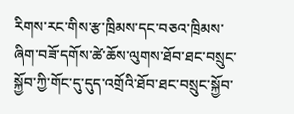རིགས་རང་གིས་རྩ་ཁྲིམས་དང་བཅའ་ཁྲིམས་ཞིག་བཟོ་དགོས་ཚེ་ཆོས་ལུགས་ཐོབ་ཐང་བསྲུང་སྐྱོབ་ཀྱི་གོང་དུ་དུད་འགྲོའི་ཐོབ་ཐང་བསྲུང་སྐྱོབ་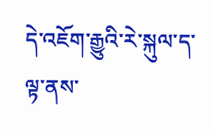དེ་འཇོག་རྒྱུའི་རེ་སྐུལ་ད་ལྟ་ནས་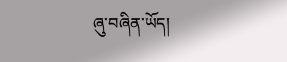ཞུ་བཞིན་ཡོད།